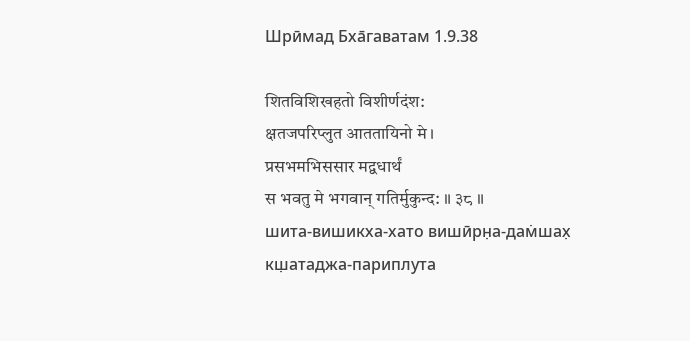Шрӣмад Бха̄гаватам 1.9.38

शितविशिखहतो विशीर्णदंश:
क्षतजपरिप्लुत आततायिनो मे ।
प्रसभमभिससार मद्वधार्थं
स भवतु मे भगवान् गतिर्मुकुन्द: ॥ ३८ ॥
шита-вишикха-хато вишӣрн̣а-дам̇шах̣
кш̣атаджа-париплута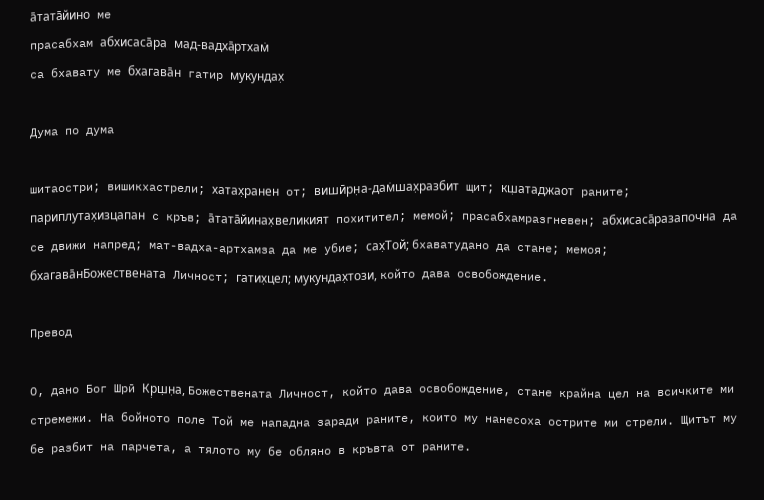а̄тата̄йино ме
прасабхам абхисаса̄ра мад-вадха̄ртхам̇
са бхавату ме бхагава̄н гатир мукундах̣

Дума по дума

шитаостри; вишикхастрели; хатах̣ранен от; вишӣрн̣а-дам̇шах̣разбит щит; кш̣атаджаот раните; париплутах̣изцапан с кръв; а̄тата̄йинах̣великият похитител; мемой; прасабхамразгневен; абхисаса̄разапочна да се движи напред; мат-вадха-артхамза да ме убие; сах̣Той; бхаватудано да стане; мемоя; бхагава̄нБожествената Личност; гатих̣цел; мукундах̣този, който дава освобождение.

Превод

О, дано Бог Шрӣ Кр̣ш̣н̣а, Божествената Личност, който дава освобождение, стане крайна цел на всичките ми стремежи. На бойното поле Той ме нападна заради раните, които му нанесоха острите ми стрели. Щитът му бе разбит на парчета, а тялото му бе обляно в кръвта от раните.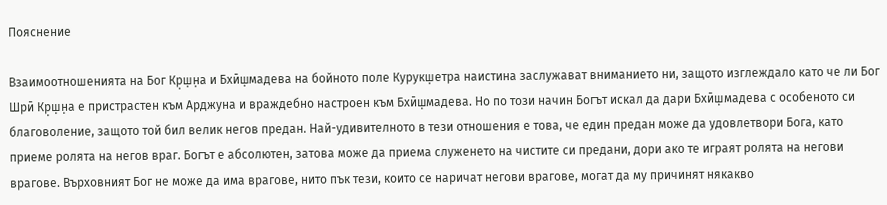Пояснение

Взаимоотношенията на Бог Кр̣ш̣н̣а и Бхӣш̣мадева на бойното поле Курукш̣етра наистина заслужават вниманието ни, защото изглеждало като че ли Бог Шрӣ Кр̣ш̣н̣а е пристрастен към Арджуна и враждебно настроен към Бхӣш̣мадева. Но по този начин Богът искал да дари Бхӣш̣мадева с особеното си благоволение, защото той бил велик негов предан. Най-удивителното в тези отношения е това, че един предан може да удовлетвори Бога, като приеме ролята на негов враг. Богът е абсолютен, затова може да приема служенето на чистите си предани, дори ако те играят ролята на негови врагове. Върховният Бог не може да има врагове, нито пък тези, които се наричат негови врагове, могат да му причинят някакво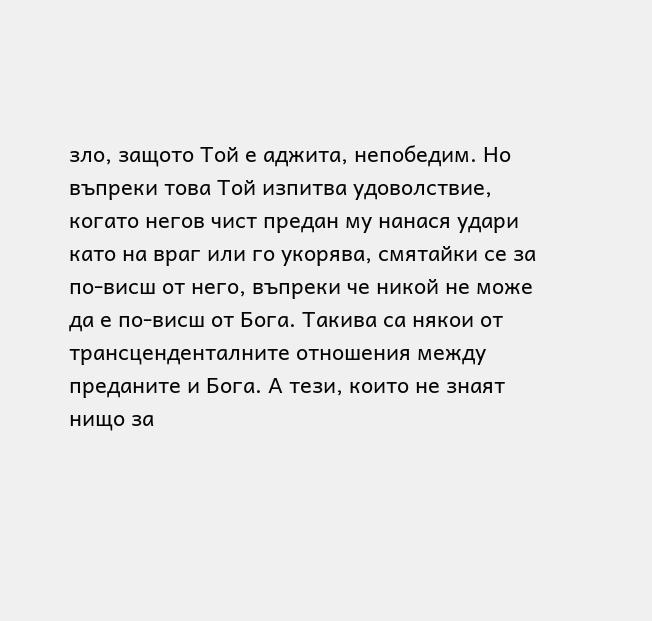зло, защото Той е аджита, непобедим. Но въпреки това Той изпитва удоволствие, когато негов чист предан му нанася удари като на враг или го укорява, смятайки се за по-висш от него, въпреки че никой не може да е по-висш от Бога. Такива са някои от трансценденталните отношения между преданите и Бога. А тези, които не знаят нищо за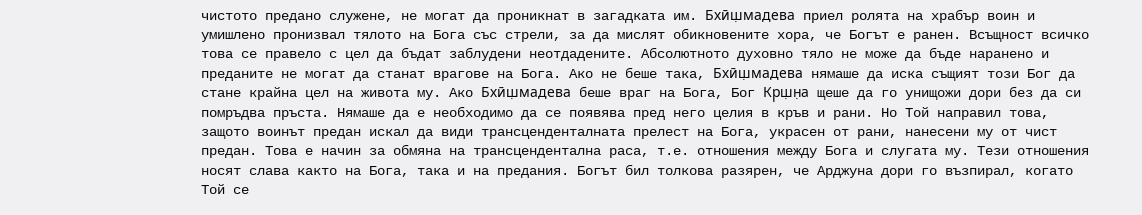чистото предано служене, не могат да проникнат в загадката им. Бхӣш̣мадева приел ролята на храбър воин и умишлено пронизвал тялото на Бога със стрели, за да мислят обикновените хора, че Богът е ранен. Всъщност всичко това се правело с цел да бъдат заблудени неотдадените. Абсолютното духовно тяло не може да бъде наранено и преданите не могат да станат врагове на Бога. Ако не беше така, Бхӣш̣мадева нямаше да иска същият този Бог да стане крайна цел на живота му. Ако Бхӣш̣мадева беше враг на Бога, Бог Кр̣ш̣н̣а щеше да го унищожи дори без да си помръдва пръста. Нямаше да е необходимо да се появява пред него целия в кръв и рани. Но Той направил това, защото воинът предан искал да види трансценденталната прелест на Бога, украсен от рани, нанесени му от чист предан. Това е начин за обмяна на трансцендентална раса, т.е. отношения между Бога и слугата му. Тези отношения носят слава както на Бога, така и на предания. Богът бил толкова разярен, че Арджуна дори го възпирал, когато Той се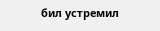бил устремил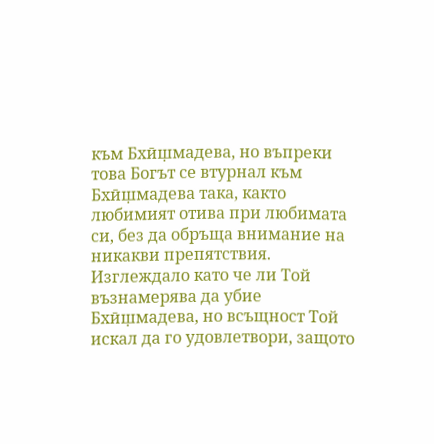към Бхӣш̣мадева, но въпреки това Богът се втурнал към Бхӣш̣мадева така, както любимият отива при любимата си, без да обръща внимание на никакви препятствия. Изглеждало като че ли Той възнамерява да убие Бхӣш̣мадева, но всъщност Той искал да го удовлетвори, защото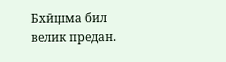Бхӣш̣ма бил велик предан.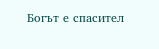Богът е спасител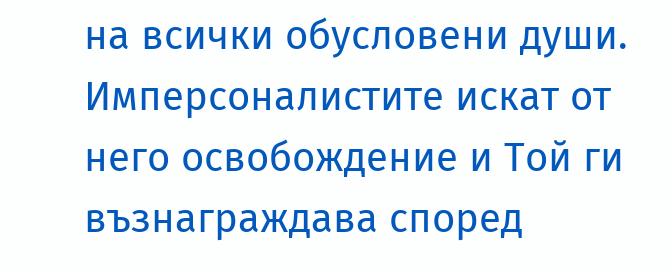на всички обусловени души. Имперсоналистите искат от него освобождение и Той ги възнаграждава според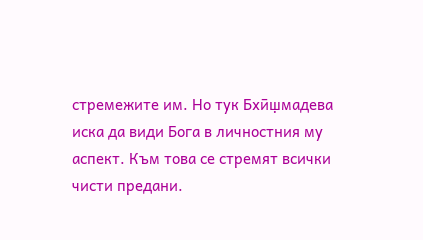стремежите им. Но тук Бхӣш̣мадева иска да види Бога в личностния му аспект. Към това се стремят всички чисти предани.